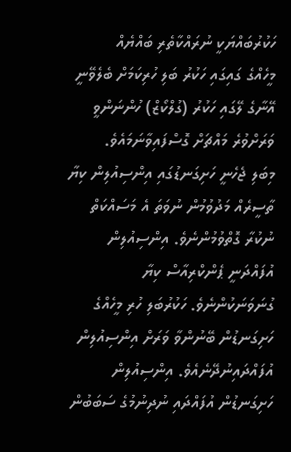ހަކުރުބައްޔަކީ ނުރައްކާތެރި ބައްޔެއް
މީހެއްގެ ގައިގައި ހަކުރު ބަލި ހުރިކަމަށް ބެލެވޭނީ އޭނާގެ ލޭގައި ހަކުރު (ގުލްކޯޒް) ހުންނަންވީ ވަރަށްވުރެ މައްޗަށް ގޮސްފައިވާނަމައެވެ.
މިބަލި ޖެހެނީ ހަށިގަނޑުގައި އިންސިއުލިން ކިޔާ ތާސީރެއް މަދުވުމުން ނުވަތަ އެ މަސައްކަތް ނުކުރާ ގޮތްވުމުންނެވެ. އިންސިއުލިން އުފައްދަނީ ޕެންކްރިއާސް ކިޔާ  ގުނަވަނަކުންނެވެ. ހަކުރުބަލި ހުރި މީހެއްގެ ހަށިގަނޑުން ބޭނުންވާ ވަރަށް އިންސިއުލިން އުފައްދައިނުދޭނެއެވެ. އިންސިއުލިން ހަށިގަނޑުން އުފައްދައި ނުދިނުމުގެ ސަބަބުން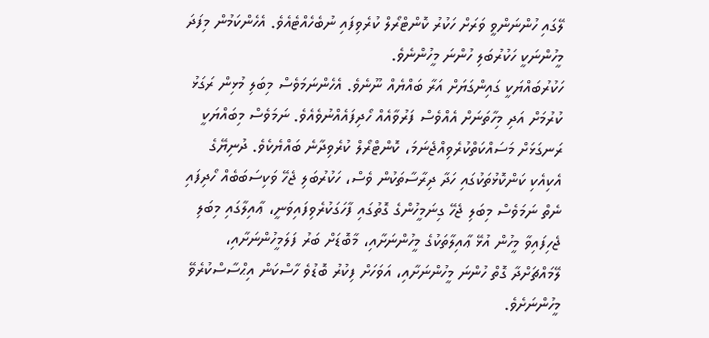ލޭގައި ހުންނަންވީ ވަރަށް ހަކުރު ކޮންޓްރޯލް ކުރެވިފައި ނުބެހެއްޓެއެވެ. އެހެންކަމުން މިފަދަ މީހުންނަކީ ހަކުރުބަލި ހުންނަ މީހުންނެވެ.
ހަކުރުބައްޔަކީ ގައިންގަޔަށް އަރާ ބައްޔެއް ނޫނެވެ. އެހެންނަމަވެސް މިބަލި މުޅިން ރަގަޅު ކުރުމަށް އަދި މިހާތަނަށް އެއްވެސް ފަރުވާއެއް ހޯދިފައެއްނުވެއެވެ. ނަމަވެސް މިބައްޔަކީ ރަނގަޅަށް މަސައްކަތްކުރެވިއްޖެނަމަ، ކޮންޓްރޯލް ކުރެވިދާނެ ބައްޔެކެވެ. ދުނިޔޭގެ އެކިއެކި ކަންކޮޅުތަކުގައި ހަދާ ދިރާސާތަކުން ވެސް، ހަކުރުބަލި ޖެހޭ ވަކިސަބަބެއް ހޯދިފައި ނެތް ނަމަވެސް މިބަލި ޖެހޭ ގިނަމީހުންގެ ގޮތުގައި ފާހަގަކުރެވިފައިވަނީ، ޢާއިލާގައި މިބަލި ޖެހިފައިވާ މީހުން އުޅޭ ޢާއިލާތަކުގެ މީހުންނަށާއި، މާބޮޑަށް ބަރު ފަލަމީހުންނަށާއި، ލޭމައްޗަށްދާ ގޮތް ހުންނަ މީހުންނަށާއި، އަވަހަށް ފިކުރު ބޮޑުވެ ހާސްކަން އިޙްސާސްކުރެވޭ މީހުންނަށެވެ.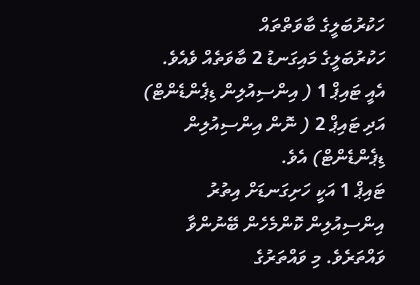ހަކުރުބަލީގެ ބާވަތްތައް
ހަކުރުބަލީގެ މައިގަނޑު 2 ބާވަތެއް ވެއެވެ. އެއީ ޓައިޕް 1 ( އިންސިއުލިން ޑިޕެންޑެންޓް) އަދި ޓައިޕް 2 ( ނޮން އިންސިއުލިން ޑިޕެންޑެންޓް) އެވެ.
ޓައިޕް 1 އަކީ ހަށިގަނޑަށް އިތުރު އިންސިއުލިން ކޮންމެހެން ބޭނުންވާ ވައްތަރެވެ. މި ވައްތަރުގެ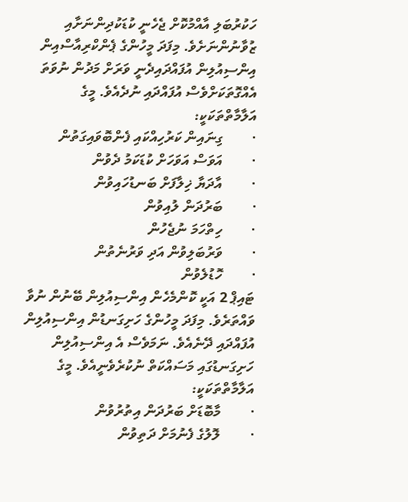ހަކުރުބަލި އާއްމުކޮށް ޖެހެނީ ކުޑަކުދިންނަށާއި ޒުވާނުންނަށެވެ. މިފަދަ މީހުންގެ ޕެންކްރިއާސްއިން އިންސިއުލިން އުފައްދައިދެނީ ވަރަށް މަދުން ނުވަތަ އެއްގޮތަކަށްވެސް އުފައްދައި ނުދެއެވެ. މީގެ އަލާމާތްތަކަކީ:
·        ގިނައިން ކަރުހިއްކައި ފެންބޮވައިގަތުން
·        އަވަސް އަވަހަށް ކުޑަކަމު ދެވުން
·        އާދަޔާ ޚިލާފަށް ބަނޑުހައިވުން
·        ބަރުދަން ލުއިވުން
·        ހިތްހަމަ ނުޖެހުން
·        ވަރުބަލިވުން އަދި ވަރުނެތުން
·        ހޮޑުލެވުން
ޓައިޕް 2 އަކީ ކޮންމެހެން އިންސިއުލިން ބޭނުން ނުވާ ވައްތަރެވެ. މިފަދަ މީހުންގެ ހަށިގަނޑުން އިންސިއުލިން އުފައްދައި ދޭނެއެވެ. ނަމަވެސް އެ އިންސިއުލިން ހަށިގަނޑުގައި މަސައްކަތް ނުކުރެވެނީއެވެ. މީގެ އަލާމާތްތަކަކީ:
·        މާބޮޑަށް ބަރުދަން އިތުރުވުން
·        ލޮލުގެ ފެނުމަށް ދަތިވުން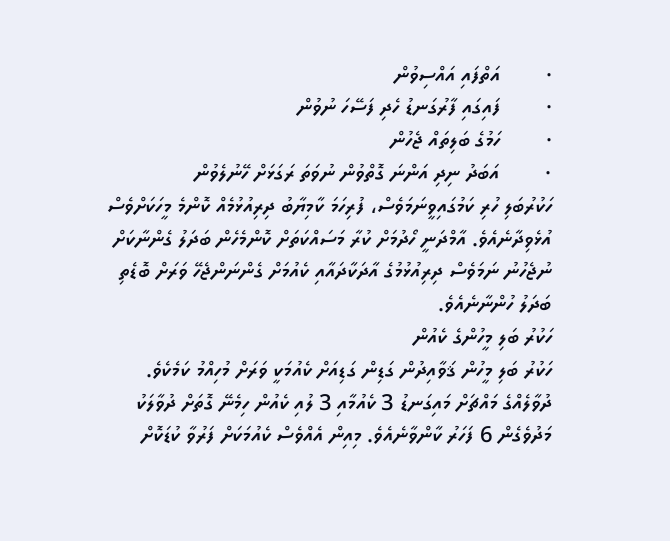·        އަތްފައި އައްސިވުން
·        ފައިގައި ފާރުގަނޑު ހެދި ފަސޭހަ ނުވުން
·        ހަމުގެ ބަލިތައް ޖެހުން
·        އަބަދު ނިދި އަންނަ ގޮތްވުން ނުވަތަ ރަގަޅަށް ހޭނުލެވުން
ހަކުރުބަލި ހުރި ކަމުގައިވީނަމަވެސް، ފުރިހަމަ ކާމިޔާބު ދިރިއުޅުމެއް ކޮންމެ މީހަކަށްވެސް އުޅެވިދާނެއެވެ. އާމްދަނީ ހޯދުމަށް ކުރާ މަސައްކަތަށް ކޮންމެހެން ބަދަލު ގެންނާކަށް ނުޖެހުނު ނަމަވެސް ދިރިއުޅުމުގެ އާދަކާދައާއި ކެއުމަށް ގެންނަންޖެހޭ ވަރަށް ބޮޑެތި ބަދަލު ހުންނާނެއެވެ.
ހަކުރު ބަލި މީހުންގެ ކެއުން
ހަކުރު ބަލި މީހުން ޤަވާއިދުން ގަޑިން ގަޑިއަށް ކެއުމަކީ ވަރަށް މުހިއްމު ކަމެކެވެ. ދުވާލެއްގެ މައްޗަށް މައިގަނޑު 3 ކެއުމާއި 3 ލުއި ކެއުން ހިމެނޭ ގޮތަށް ދުވާލަކު މަދުވެގެން 6 ފަހަރު ކާންވާނެއެވެ. މިއިން އެއްވެސް ކެއުމަކަށް ފަރުވާ ކުޑަކޮށް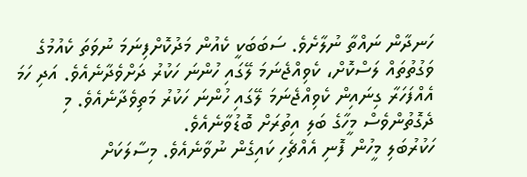ހަނދާން ނައްތާ ނުލާށެވެ. ސަބަބަކީ ކެއުން މަދުކޮށްފިނަމަ ނުވަތަ ކެއުމުގެ ވަގުތުތައް ލަސްކޮށް، ކެވިއްޖެނަމަ ލޭގައި ހުންނަ ހަކުރު ދަށްވެދާނެއެވެ. އަދި ހަމަ އެއްފަހަރާ ގިނައިން ކެވިއްޖެނަމަ ލޭގައި ހުންނަ ހަކުރު މަތިވެދާނެއެވެ. މި ދެގޮތުންވެސް މީހާގެ ބަލި އިތުރަށް ބޮޑުވާނެއެވެ.
ހަކުރުބަލި މީހުން ފޮނި އެއްޗެހި ކައިގެން ނުވާނެއެވެ. މިސާލަކަށް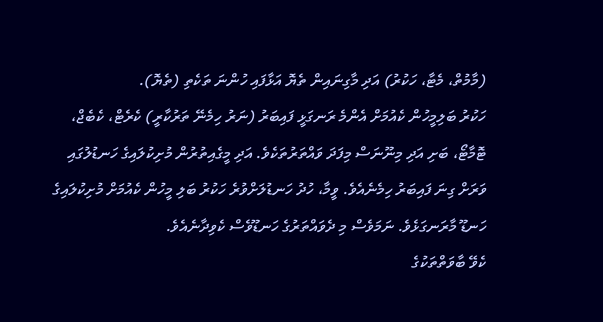(މާމުތް، މެޓާ، ހަކުރު) އަދި މާގިނައިން ތެޔޮ އަޅާފައި ހުންނަ ތަކެތި (ތެޔޮ).
ހަކުރު ބަލިމީހުން ކެއުމަށް އެންމެ ރަނގަޅީ ފައިބަރު (ނަރު ހިމެނޭ ތަރުކާރީ) ކެރެޓް، ކެބެޖް، ޓޮމާޓޯ، ބަށި އަދި މިނޫނަސް މިފަދަ ވައްތަރުތަކެވެ. އަދި މީގެއިތުރުން މުށިކުލައިގެ ހަނޑުލުގައި ވަރަށް ގިނަ ފައިބަރު ހިމެނެއެވެ. ވީމާ، ހުދު ހަނޑުލަށްވުރެ ހަކުރު ބަލި މީހުން ކެއުމަށް މުށިކުލައިގެ ހަނޑޫ މާރަނގަޅެވެ. ނަމަވެސް މި ދެވައްތަރުގެ ހަނޑޫވެސް ކެވިދާނެއެވެ.
ކެވޭ ބާވަތްތަކުގެ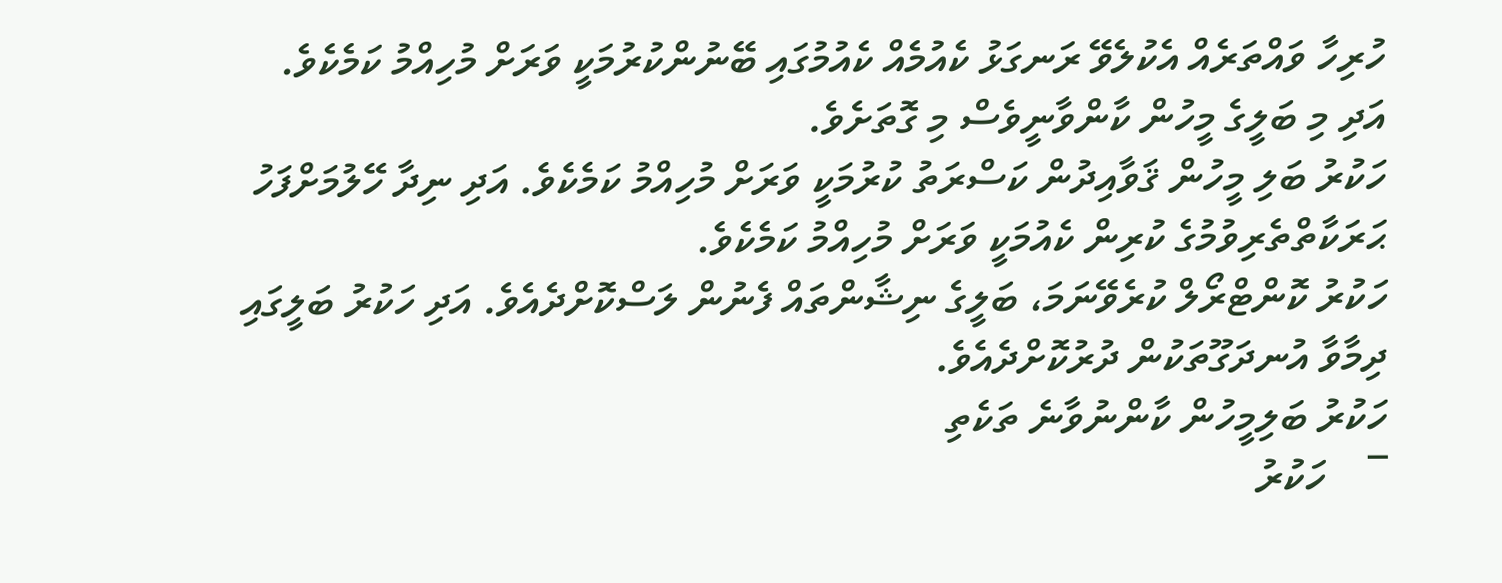ހުރިހާ ވައްތަރެއް އެކުލެވޭ ރަނގަޅު ކެއުމެއް ކެއުމުގައި ބޭނުންކުރުމަކީ ވަރަށް މުހިއްމު ކަމެކެވެ.
އަދި މި ބަލީގެ މީހުން ކާންވާނީވެސް މި ގޮތަށެވެ.
ހަކުރު ބަލި މީހުން ޤަވާއިދުން ކަސްރަތު ކުރުމަކީ ވަރަށް މުހިއްމު ކަމެކެވެ. އަދި ނިދާ ހޭލުމަށްފަހު ޙަރަކާތްތެރިވުމުގެ ކުރިން ކެއުމަކީ ވަރަށް މުހިއްމު ކަމެކެވެ.
ހަކުރު ކޮންޓްރޯލް ކުރެވޭނަމަ، ބަލީގެ ނިޝާންތައް ފެނުން ލަސްކޮށްދެއެވެ. އަދި ހަކުރު ބަލީގައި ދިމާވާ އުނދަގޫތަކުން ދުރުކޮށްދެއެވެ.
ހަކުރު ބަލިމީހުން ކާންނުވާނެ ތަކެތި
¯    ހަކުރު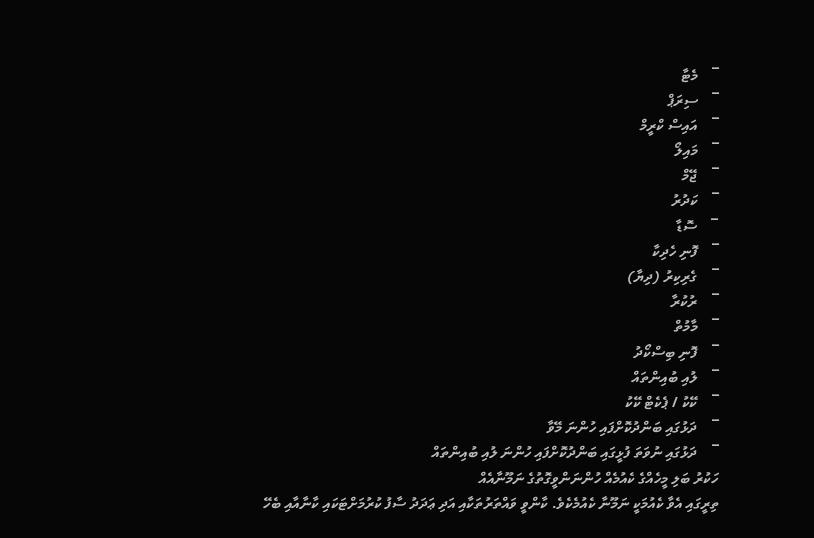¯    މެޓާ
¯    ސިރަޕް
¯    އައިސް ކްރީމް
¯    މައިލޯ
¯    ޖޭމް
¯    ކަދުރު
¯    ސޮޑާ
¯    ފޮނި ހެދިކާ
¯    ގެރިކިރު (ދިޔާ)
¯    ރުކުރާ
¯    މާމުތް
¯    ފޮނި ބިސްކޯދު
¯    ލުއި ބުއިންތައް
¯    ކޭކު / ޕެކެޓް ކޭކު
¯    ދަޅުގައި ބަންދުކޮށްފައި ހުންނަ މޭވާ
¯    ދަޅުގައި ނުވަތަ ފުޅީގައި ބަންދުކޮށްފައި ހުންނަ ލުއި ބުއިންތައް
ހަކުރު ބަލި މީހެއްގެ ކެއުމެއް ހުންނަންވީގޮތުގެ ނަމޫނާއެއް
ތިރީގައި އެވާ ކެއުމަކީ ނަމޫނާ ކެއުމެކެވެ. ކާންވީ ވައްތަރުތަކާއި އަދި ޢަދަދު ސާފު ކުރުމަށްޓަކައި ކާނާއާއި ބެހޭ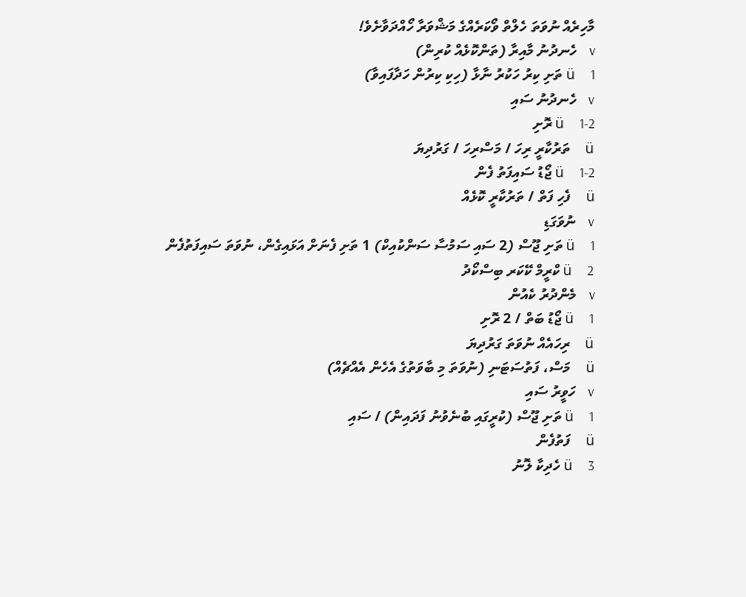މާހިރެއް ނުވަތަ ހެލްތް ވޯކަރެއްގެ މަޝްވަރާ ހޯއްދަވާށެވެ!
v    ހެނދުނު މާއިރާ (ތަންކޮޅެއް ކުރިން)
ü     1 ތަށި ކިރު ހަކުރު ނާޅާ (ހިކި ކިރުން ހަދާފައިވާ)
v    ހެނދުނު ސައި
ü     1-2 ރޮށި
ü     ތަރުކާރީ ރިހަ / މަސްރިހަ / ގަރުދިޔަ
ü     1-2 ޖޯޑު ސައިފަތު ފެން
ü     ފެހި ފަތް / ތަރުކާރީ ކޮޅެއް
v    ނުވަގަޑި
ü     1 ތަށި ޖޫސް (2 ސައި ސަމުސާ ސަންކުއިކް) 1 ތަށި ފެނަށް އަޅައިގެން، ނުވަތަ ސައިފަތުފެން
ü     2 ކްރީމް ކޭކަރ ބިސްކޯދު
v    މެންދުރު ކެއުން
ü     1 ޖޯޑު ބަތް / 2 ރޮށި
ü     ރިހައެއް ނުވަތަ ގަރުދިޔަ
ü     މަސް، ފަތުސަޓަނި (ނުވަތަ މި ބާވަތުގެ އެހެން އެއްޗެއް)
v    ހަވީރު ސައި
ü     1 ތަށި ޖޫސް (ކުރީގައި ބުނެވުނު ފަދައިން) / ސައި
ü     ފަތުފެން
ü     3 ހެދިކާ ލޮނު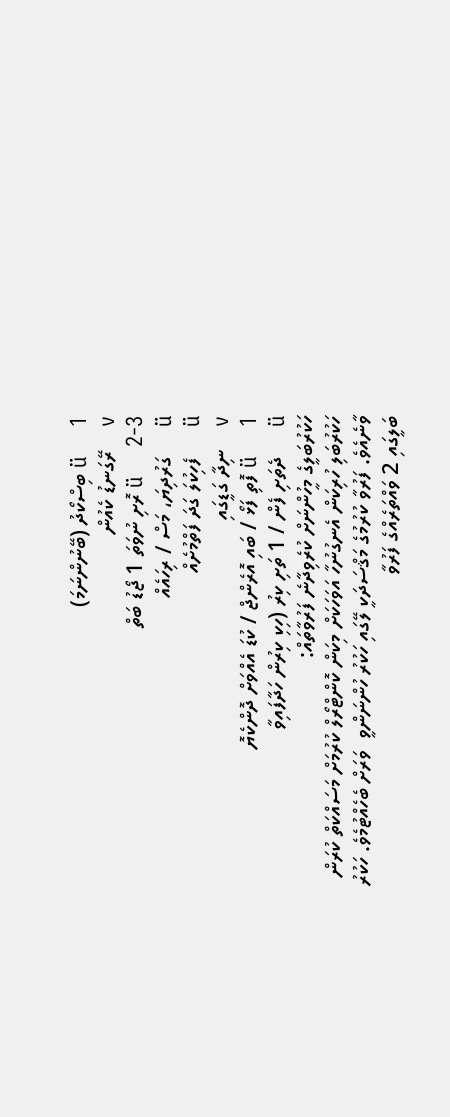ü     1 ބިސްކޯދު (ބޭނުންނަމަ)
v    ރޭގަނޑު ކެއުން
ü     2-3 ރޮށި ނުވަތަ 1 ޖޯޑު ބަތް
ü     ގަރުދިޔަ، މަސް / ރިހައެއް
ü     ފެހިކުލަ ގަދަ ފަތްމުށެއް
v    ނިދާ ގަޑީގައި
ü     1 ފޮތި ފަޅޯ / ބައި އޮރެންޖް / ކުޑަ އެއްވަށް ދޮންކެޔޮ
ü     ދެތަށި ފެން / 1 ތަށި ކިރު (ހިކި ކިރުން ހަދާފައިވާ
ހަކުރުބަލީގެ މީހުންނަށް ކުރެވިދާނެ ފަރުވާތައް:
ހަކުރުބަލި ހުރިކަން އެނގުނުހާ އަވަހަކަށް މިކަން ކޮންޓްރޯލް ކުރުމަށް މަސައްކަތް ކުރަން ވާނެއެވެ. ފަރުވާ ކުރުމުގެ މަޤްސަދަކީ ލޭގައި ހަކުރު ހުންނަންވީ  ވަރަށް ބެހެއްޓުމެވެ. ހަކުރު ބަލީގައި 2 ވައްތަރެއްގެ ފަރުވާ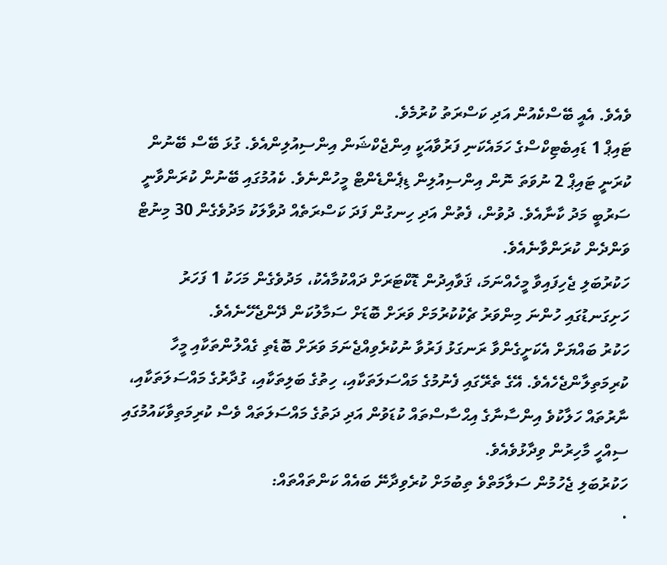ވެއެވެ. އެއީ ބޭސްކެއުން އަދި ކަސްރަތު ކުރުމެވެ.
ޓައިޕް 1 ޑައިބެޓިކްސްގެ ހަމައެކަނި ފަރުވާއަކީ އިންޖެކްޝަން އިންސިއުލިންއެވެ. ގުޅަ ބޭސް ބޭނުން ކުރަނީ ޓައިޕް 2 ނުވަތަ ނޮން އިންސިއުލިން ޑިޕެންޑެންޓް މީހުންނެވެ. ކެއުމުގައި ބޭނުން ކުރަންވާނީ ސަރުބީ މަދު ކާނާއެވެ. ދުވުން، ފެތުން އަދި ހިނގުން ފަދަ ކަސްރަތެއް ދުވާލަކު މަދުވެގެން 30 މިނުޓް ވަންދެން ކުރަންވާނެއެވެ.
ހަކުރުބަލި ޖެހިފައިވާ މީހެއްނަމަ، ޤަވާއިދުން ޑޮކްޓަރަށް ދައްކުމާއެކު، މަދުވެގެން މަހަކު 1 ފަހަރު ހަށިގަނޑުގައި ހުންނަ މިންވަރު ޗެކުކުރުމަށް ވަރަށް ބޮޑަށް ސަމާލުކަން ދޭންޖެހޭނެއެވެ.
ހަކުރު ބައްޔަށް އެކަށީގެންވާ ރަނގަޅު ފަރުވާ ނުކުރެވިއްޖެނަމަ ވަރަށް ބޮޑެތި ގެއްލުންތަކާއި މީހާ ކުރިމަތިލާންޖެހެއެވެ. އޭގެ ތެރޭގައި ފެނުމުގެ މައްސަލަތަކާއި، ހިތުގެ ބަލިތަކާއި، ގުދާރުގެ މައްސަލަތަކާއި، ނާރުތައް ހަލާކުވެ އިންސާނާގެ އިޙްސާސްތައް ކުޑަވުން އަދި ދަތުގެ މައްސަލަތައް ވެސް ކުރިމަތިވާކައުމުގައި ސިއްހީ މާހިރުން ވިދާޅުވެއެވެ.
ހަކުރުބަލި ޖެހުމުން ސަލާމަތްވެ ތިބުމަށް ކުރެވިދާނޭ ބައެއް ކަންތައްތައް:
·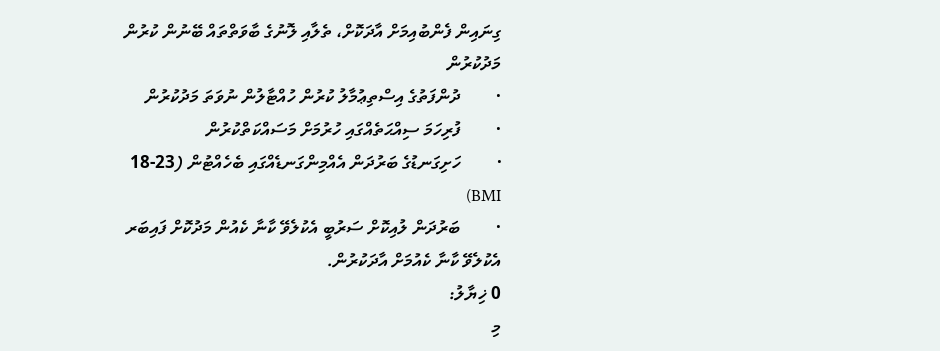ގިނައިން ފެންބުއިމަށް އާދަކޮށް، ތެލާއި ލޮނުގެ ބާވަތްތައް ބޭނުން ކުރުން މަދުކުރުން
·        ދުންފަތުގެ އިސްތިޢުމާލު ކުރުން ހުއްޓާލުން ނުވަތަ މަދުކުރުން
·        ފުރިހަމަ ސިއްޙަތެއްގައި ހުރުމަށް މަސައްކަތްކުރުން
·        ހަށިގަނޑުގެ ބަރުދަން އެއްމިންގަނޑެއްގައި ބެހެއްޓުން (23-18 BMI)
·        ބަރުދަން ލުއިކޮށް ސަރުބީ އެކުލެވޭ ކާނާ ކެއުން މަދުކޮށް ފައިބަރ އެކުލެވޭ ކާނާ ކެއުމަށް އާދަކުރުން.
0 ޚިޔާލު:
މި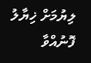ލިޔުމަށް ޚިޔާލު ފޮނުއްވާ